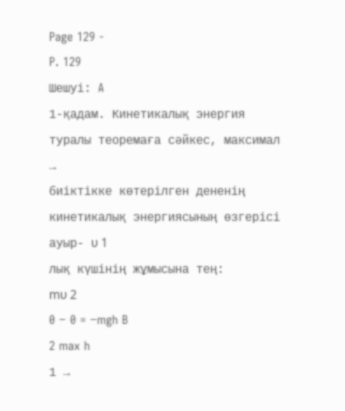Page 129 -
P. 129
Шешуі: A
1-қадам. Кинетикалық энергия туралы теоремаға сәйкес, максимал →
биіктікке көтерілген дененің кинетикалық энергиясының өзгерісі ауыр- υ 1
лық күшінің жұмысына тең:
mυ 2
0 − 0 = −mgh B
2 max h
1 →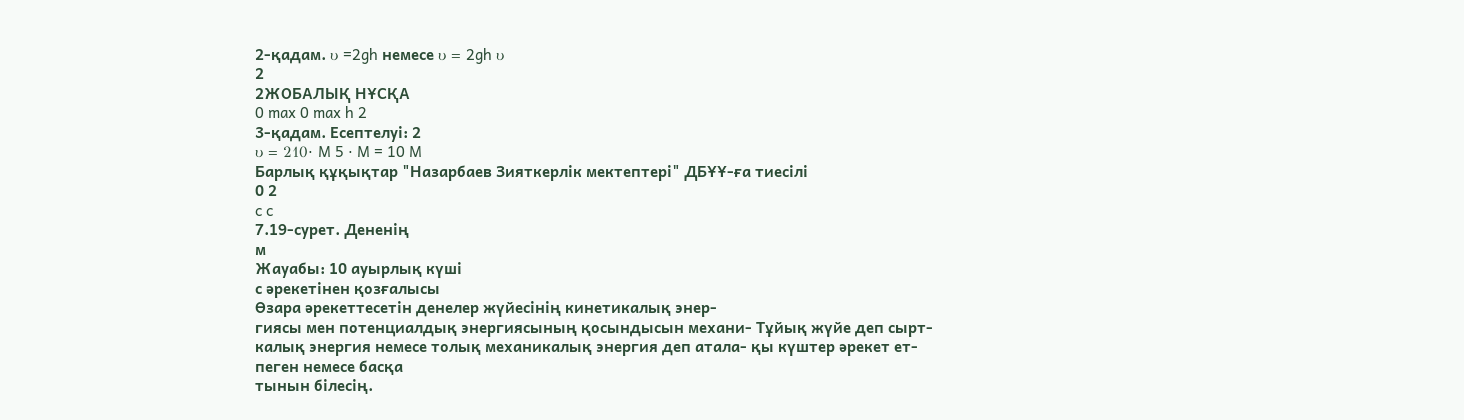2-қадам. υ =2gh немесе υ = 2gh υ
2
2ЖОБАЛЫҚ НҰСҚА
0 max 0 max h 2
3-қадам. Есептелуі: 2
υ = 210⋅ M 5 ⋅ M = 10 M
Барлық құқықтар "Назарбаев Зияткерлік мектептері" ДБҰҰ-ға тиесілі
0 2
c c
7.19-сурет. Дененің
м
Жауабы: 10 ауырлық күші
с әрекетінен қозғалысы
Өзара әрекеттесетін денелер жүйесінің кинетикалық энер-
гиясы мен потенциалдық энергиясының қосындысын механи- Тұйық жүйе деп сырт-
калық энергия немесе толық механикалық энергия деп атала- қы күштер әрекет ет-
пеген немесе басқа
тынын білесің.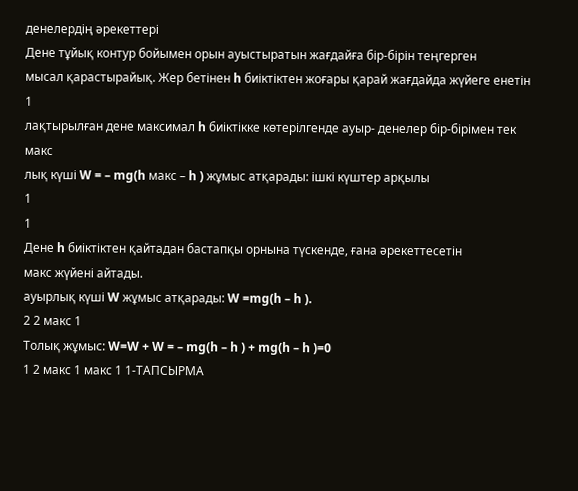денелердің әрекеттері
Дене тұйық контур бойымен орын ауыстыратын жағдайға бір-бірін теңгерген
мысал қарастырайық. Жер бетінен h биіктіктен жоғары қарай жағдайда жүйеге енетін
1
лақтырылған дене максимал h биіктікке көтерілгенде ауыр- денелер бір-бірімен тек
макс
лық күші W = – mg(h макс – h ) жұмыс атқарады: ішкі күштер арқылы
1
1
Дене h биіктіктен қайтадан бастапқы орнына түскенде, ғана әрекеттесетін
макс жүйені айтады.
ауырлық күші W жұмыс атқарады: W =mg(h – h ).
2 2 макс 1
Толық жұмыс: W=W + W = – mg(h – h ) + mg(h – h )=0
1 2 макс 1 макс 1 1-ТАПСЫРМА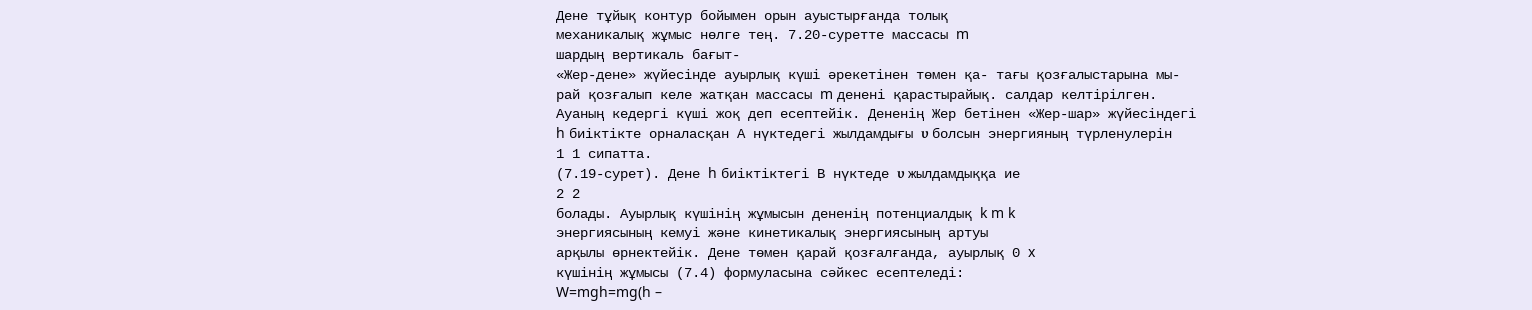Дене тұйық контур бойымен орын ауыстырғанда толық
механикалық жұмыс нөлге тең. 7.20-суретте массасы m
шардың вертикаль бағыт-
«Жер-дене» жүйесінде ауырлық күші әрекетінен төмен қа- тағы қозғалыстарына мы-
рай қозғалып келе жатқан массасы m денені қарастырайық. салдар келтірілген.
Ауаның кедергі күші жоқ деп есептейік. Дененің Жер бетінен «Жер-шар» жүйесіндегі
h биіктікте орналасқан А нүктедегі жылдамдығы υ болсын энергияның түрленулерін
1 1 сипатта.
(7.19-сурет). Дене h биіктіктегі В нүктеде υ жылдамдыққа ие
2 2
болады. Ауырлық күшінің жұмысын дененің потенциалдық k m k
энергиясының кемуі және кинетикалық энергиясының артуы
арқылы өрнектейік. Дене төмен қарай қозғалғанда, ауырлық 0 x
күшінің жұмысы (7.4) формуласына сәйкес есептеледі:
W=mgh=mg(h –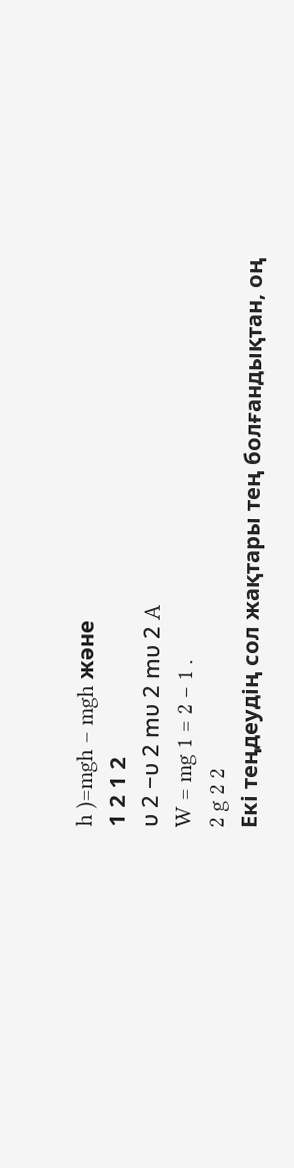h )=mgh – mgh және
1 2 1 2
υ 2 −υ 2 mυ 2 mυ 2 A
W = mg 1 = 2 − 1 .
2 g 2 2
Екі теңдеудің сол жақтары тең болғандықтан, оң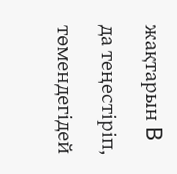жақтарын B
да теңестіріп, төмендегідей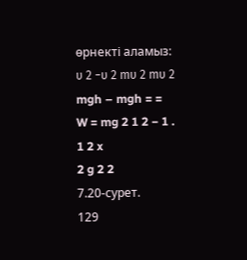өрнекті аламыз:
υ 2 −υ 2 mυ 2 mυ 2
mgh – mgh = =
W = mg 2 1 2 − 1 .
1 2 x
2 g 2 2
7.20-сурет.
129